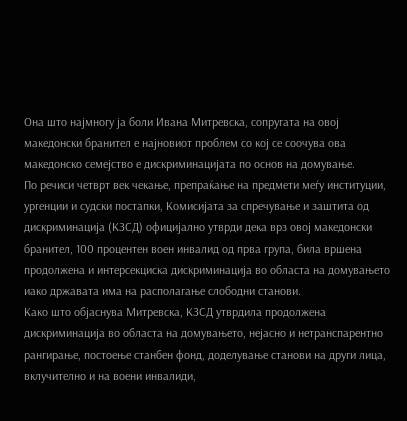Она што најмногу ја боли Ивана Митревска, сопругата на овој македонски бранител е најновиот проблем со кој се соочува ова македонско семејство е дискриминацијата по основ на домување.
По речиси четврт век чекање, препраќање на предмети меѓу институции, ургенции и судски постапки, Комисијата за спречување и заштита од дискриминација (КЗСД) официјално утврди дека врз овој македонски бранител, 100 процентен воен инвалид од прва група, била вршена продолжена и интерсекциска дискриминација во областа на домувањето иако државата има на располагање слободни станови.
Како што објаснува Митревска, КЗСД утврдила продолжена дискриминација во областа на домувањето, нејасно и нетранспарентно рангирање, постоење станбен фонд, доделување станови на други лица, вклучително и на воени инвалиди,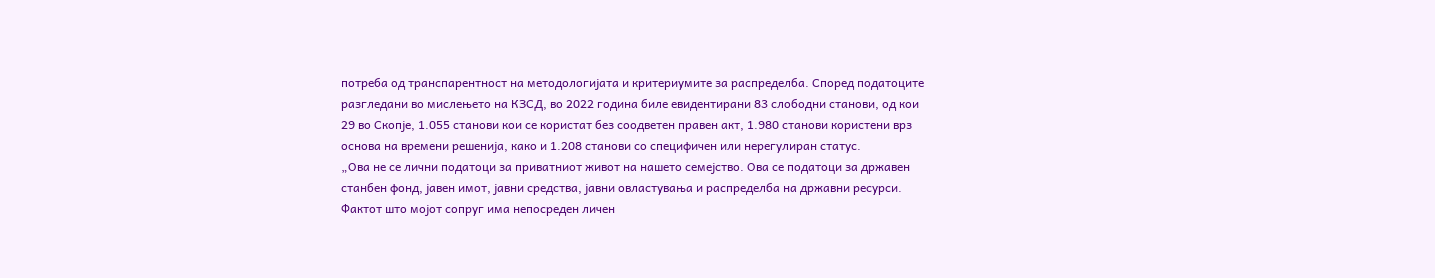потреба од транспарентност на методологијата и критериумите за распределба. Според податоците разгледани во мислењето на КЗСД, во 2022 година биле евидентирани 83 слободни станови, од кои 29 во Скопје, 1.055 станови кои се користат без соодветен правен акт, 1.980 станови користени врз основа на времени решенија, како и 1.208 станови со специфичен или нерегулиран статус.
„Ова не се лични податоци за приватниот живот на нашето семејство. Ова се податоци за државен станбен фонд, јавен имот, јавни средства, јавни овластувања и распределба на државни ресурси. Фактот што мојот сопруг има непосреден личен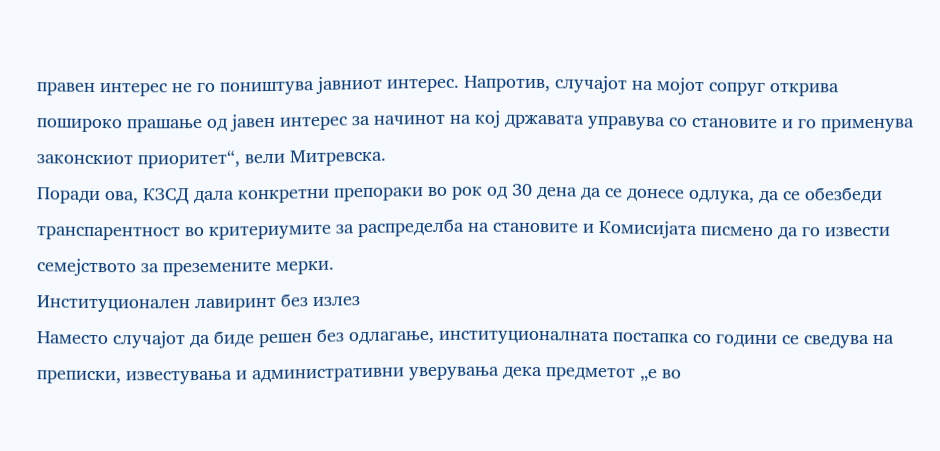правен интерес не го поништува јавниот интерес. Напротив, случајот на мојот сопруг открива пошироко прашање од јавен интерес за начинот на кој државата управува со становите и го применува законскиот приоритет“, вели Митревска.
Поради ова, КЗСД дала конкретни препораки во рок од 30 дена да се донесе одлука, да се обезбеди транспарентност во критериумите за распределба на становите и Комисијата писмено да го извести семејството за преземените мерки.
Институционален лавиринт без излез
Наместо случајот да биде решен без одлагање, институционалната постапка со години се сведува на преписки, известувања и административни уверувања дека предметот „е во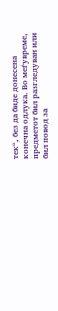тек“, без да биде донесена конечна одлука. Во меѓувреме, предметот бил разгледуван или бил повод за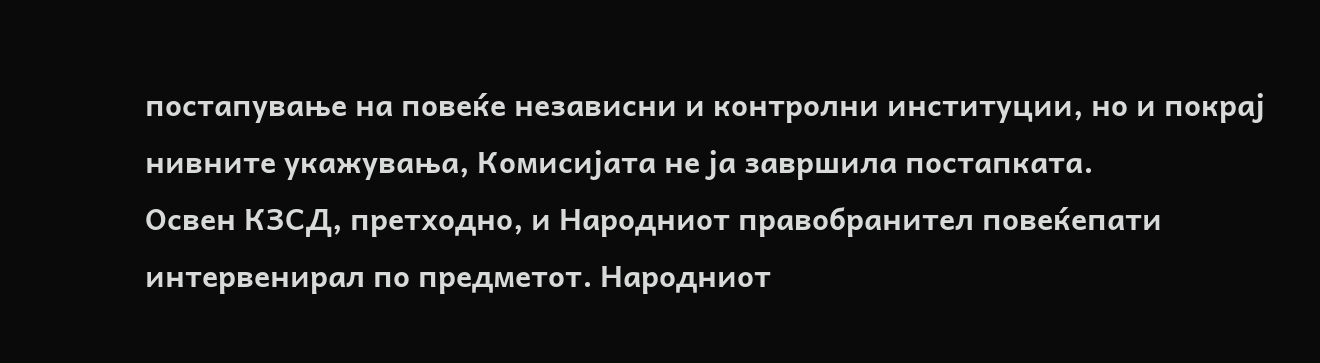постапување на повеќе независни и контролни институции, но и покрај нивните укажувања, Комисијата не ја завршила постапката.
Освен КЗСД, претходно, и Народниот правобранител повеќепати интервенирал по предметот. Народниот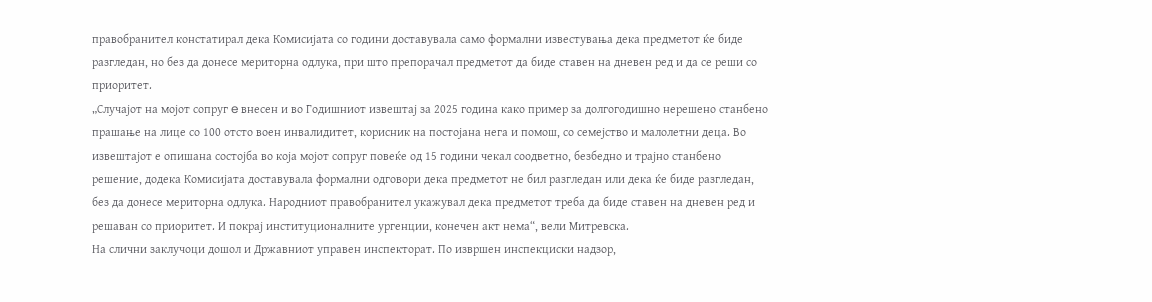правобранител констатирал дека Комисијата со години доставувала само формални известувања дека предметот ќе биде разгледан, но без да донесе мериторна одлука, при што препорачал предметот да биде ставен на дневен ред и да се реши со приоритет.
„Случајот на мојот сопруг e внесен и во Годишниот извештај за 2025 година како пример за долгогодишно нерешено станбено прашање на лице со 100 отсто воен инвалидитет, корисник на постојана нега и помош, со семејство и малолетни деца. Во извештајот е опишана состојба во која мојот сопруг повеќе од 15 години чекал соодветно, безбедно и трајно станбено решение, додека Комисијата доставувала формални одговори дека предметот не бил разгледан или дека ќе биде разгледан, без да донесе мериторна одлука. Народниот правобранител укажувал дека предметот треба да биде ставен на дневен ред и решаван со приоритет. И покрај институционалните ургенции, конечен акт нема“, вели Митревска.
На слични заклучоци дошол и Државниот управен инспекторат. По извршен инспекциски надзор,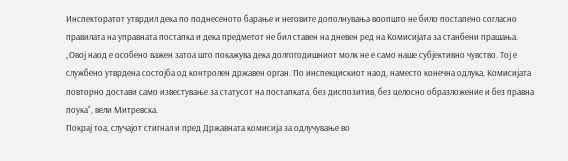Инспекторатот утврдил дека по поднесеното барање и неговите дополнувања воопшто не било постапено согласно правилата на управната постапка и дека предметот не бил ставен на дневен ред на Комисијата за станбени прашања.
„Овој наод е особено важен затоа што покажува дека долгогодишниот молк не е само наше субјективно чувство. Тој е службено утврдена состојба од контролен државен орган. По инспекцискиот наод, наместо конечна одлука, Комисијата повторно достави само известување за статусот на постапката, без диспозитив, без целосно образложение и без правна поука“, вели Митревска.
Покрај тоа, случајот стигнал и пред Државната комисија за одлучување во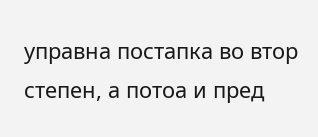управна постапка во втор степен, а потоа и пред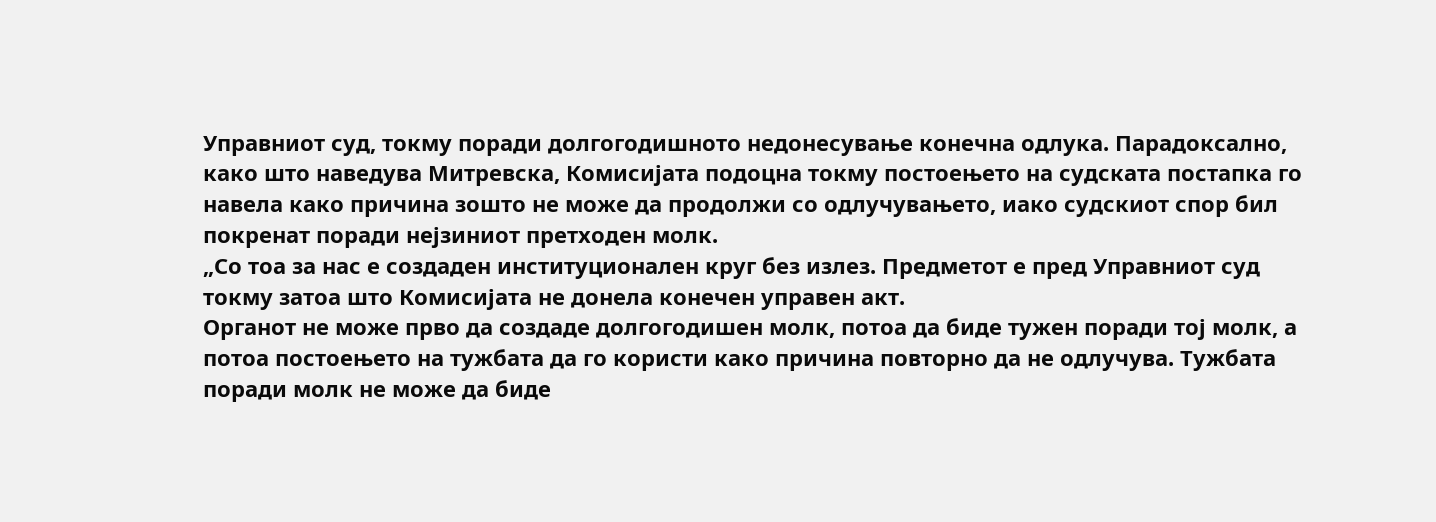Управниот суд, токму поради долгогодишното недонесување конечна одлука. Парадоксално, како што наведува Митревска, Комисијата подоцна токму постоењето на судската постапка го навела како причина зошто не може да продолжи со одлучувањето, иако судскиот спор бил покренат поради нејзиниот претходен молк.
„Со тоа за нас е создаден институционален круг без излез. Предметот е пред Управниот суд токму затоа што Комисијата не донела конечен управен акт.
Органот не може прво да создаде долгогодишен молк, потоа да биде тужен поради тој молк, а потоа постоењето на тужбата да го користи како причина повторно да не одлучува. Тужбата поради молк не може да биде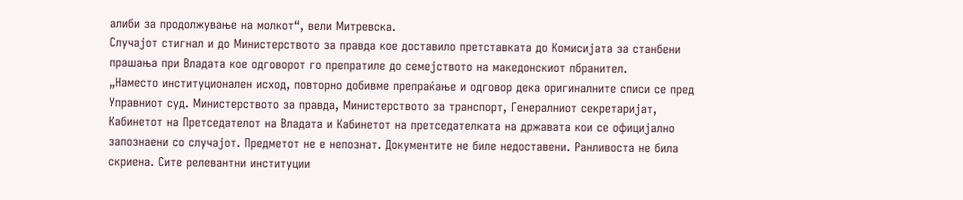алиби за продолжување на молкот“, вели Митревска.
Случајот стигнал и до Министерството за правда кое доставило претставката до Комисијата за станбени прашања при Владата кое одговорот го препратиле до семејството на македонскиот пбранител.
„Наместо институционален исход, повторно добивме препраќање и одговор дека оригиналните списи се пред Управниот суд. Министерството за правда, Министерството за транспорт, Генералниот секретаријат, Кабинетот на Претседателот на Владата и Кабинетот на претседателката на државата кои се официјално запознаени со случајот. Предметот не е непознат. Документите не биле недоставени. Ранливоста не била скриена. Сите релевантни институции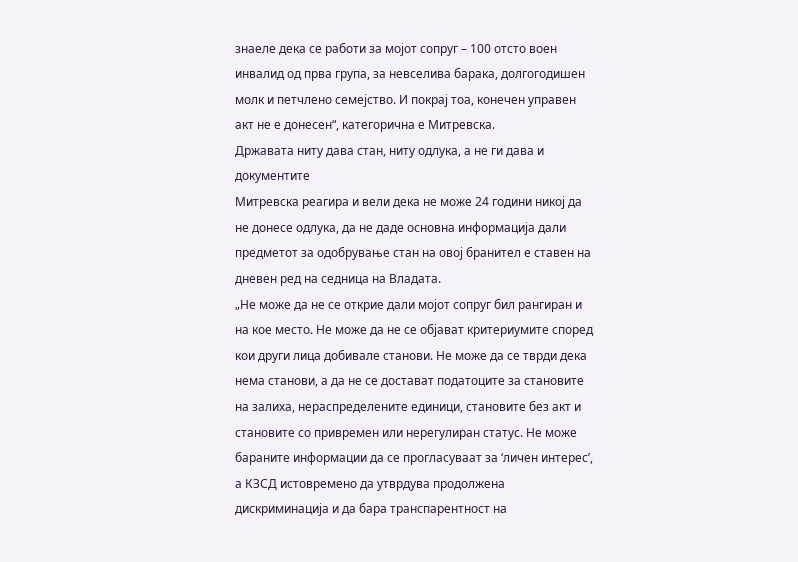знаеле дека се работи за мојот сопруг – 100 отсто воен инвалид од прва група, за невселива барака, долгогодишен молк и петчлено семејство. И покрај тоа, конечен управен акт не е донесен“, категорична е Митревска.
Државата ниту дава стан, ниту одлука, а не ги дава и документите
Митревска реагира и вели дека не може 24 години никој да не донесе одлука, да не даде основна информација дали предметот за одобрување стан на овој бранител е ставен на дневен ред на седница на Владата.
„Не може да не се открие дали мојот сопруг бил рангиран и на кое место. Не може да не се објават критериумите според кои други лица добивале станови. Не може да се тврди дека нема станови, а да не се достават податоците за становите на залиха, нераспределените единици, становите без акт и становите со привремен или нерегулиран статус. Не може бараните информации да се прогласуваат за ‘личен интерес’, а КЗСД истовремено да утврдува продолжена дискриминација и да бара транспарентност на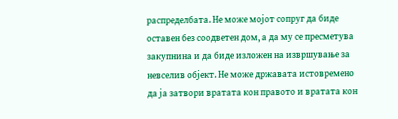распределбата. Не може мојот сопруг да биде оставен без соодветен дом, а да му се пресметува закупнина и да биде изложен на извршување за невселив објект. Не може државата истовремено да ја затвори вратата кон правото и вратата кон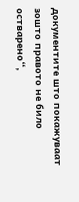документите што покажуваат зошто правото не било остварено“,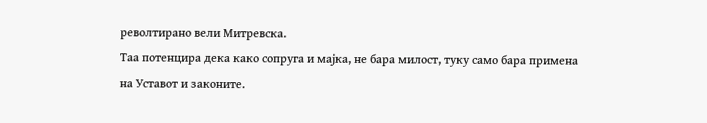револтирано вели Митревска.
Таа потенцира дека како сопруга и мајка, не бара милост, туку само бара примена на Уставот и законите.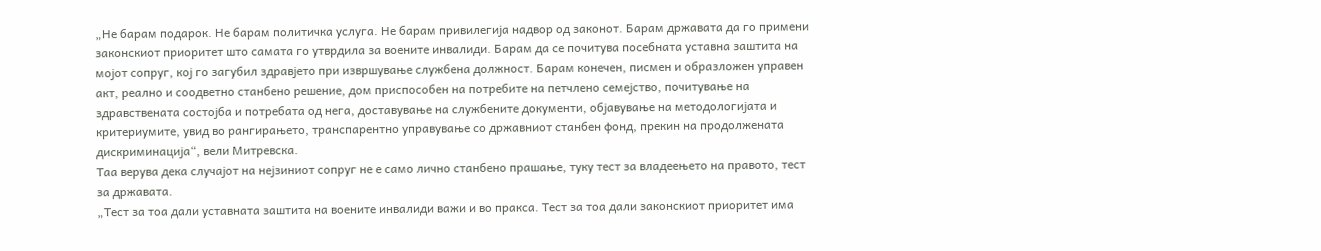„Не барам подарок. Не барам политичка услуга. Не барам привилегија надвор од законот. Барам државата да го примени законскиот приоритет што самата го утврдила за воените инвалиди. Барам да се почитува посебната уставна заштита на мојот сопруг, кој го загубил здравјето при извршување службена должност. Барам конечен, писмен и образложен управен акт, реално и соодветно станбено решение, дом приспособен на потребите на петчлено семејство, почитување на здравствената состојба и потребата од нега, доставување на службените документи, објавување на методологијата и критериумите, увид во рангирањето, транспарентно управување со државниот станбен фонд, прекин на продолжената дискриминација“, вели Митревска.
Таа верува дека случајот на нејзиниот сопруг не е само лично станбено прашање, туку тест за владеењето на правото, тест за државата.
„Тест за тоа дали уставната заштита на воените инвалиди важи и во пракса. Тест за тоа дали законскиот приоритет има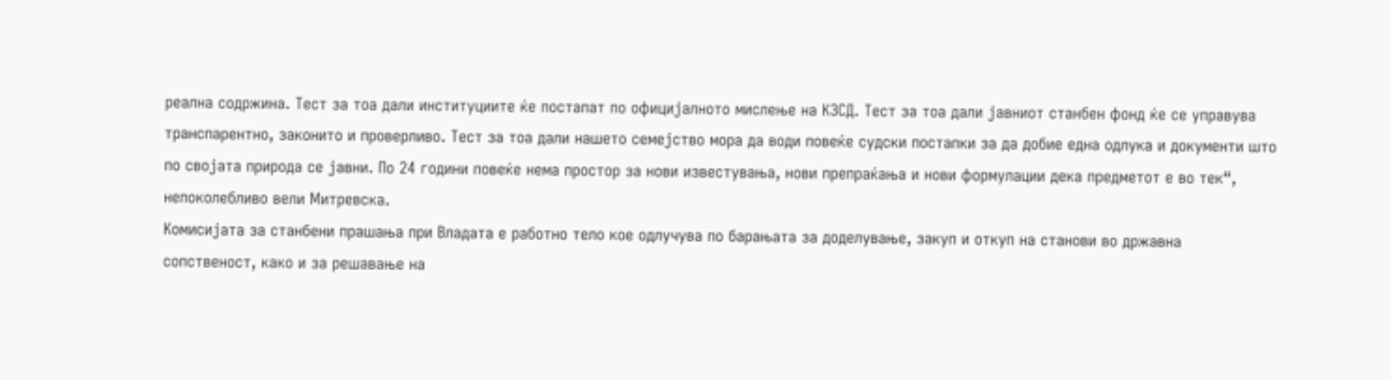реална содржина. Тест за тоа дали институциите ќе постапат по официјалното мислење на КЗСД. Тест за тоа дали јавниот станбен фонд ќе се управува транспарентно, законито и проверливо. Тест за тоа дали нашето семејство мора да води повеќе судски постапки за да добие една одлука и документи што по својата природа се јавни. По 24 години повеќе нема простор за нови известувања, нови препраќања и нови формулации дека предметот е во тек“, непоколебливо вели Митревска.
Комисијата за станбени прашања при Владата е работно тело кое одлучува по барањата за доделување, закуп и откуп на станови во државна сопственост, како и за решавање на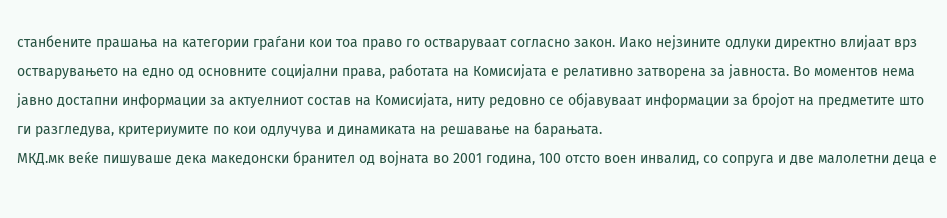станбените прашања на категории граѓани кои тоа право го остваруваат согласно закон. Иако нејзините одлуки директно влијаат врз остварувањето на едно од основните социјални права, работата на Комисијата е релативно затворена за јавноста. Во моментов нема јавно достапни информации за актуелниот состав на Комисијата, ниту редовно се објавуваат информации за бројот на предметите што ги разгледува, критериумите по кои одлучува и динамиката на решавање на барањата.
МКД.мк веќе пишуваше дека македонски бранител од војната во 2001 година, 100 отсто воен инвалид, со сопруга и две малолетни деца е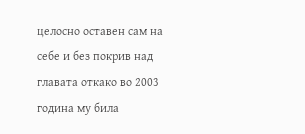целосно оставен сам на себе и без покрив над главата откако во 2003 година му била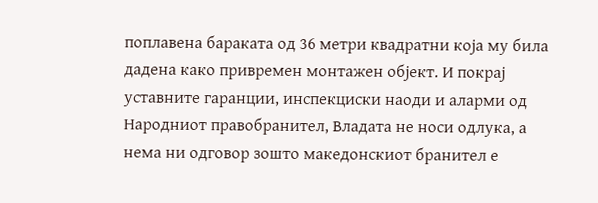поплавена бараката од 36 метри квадратни која му била дадена како привремен монтажен објект. И покрај уставните гаранции, инспекциски наоди и аларми од Народниот правобранител, Владата не носи одлука, а нема ни одговор зошто македонскиот бранител е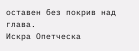оставен без покрив над глава.
Искра Опетческа